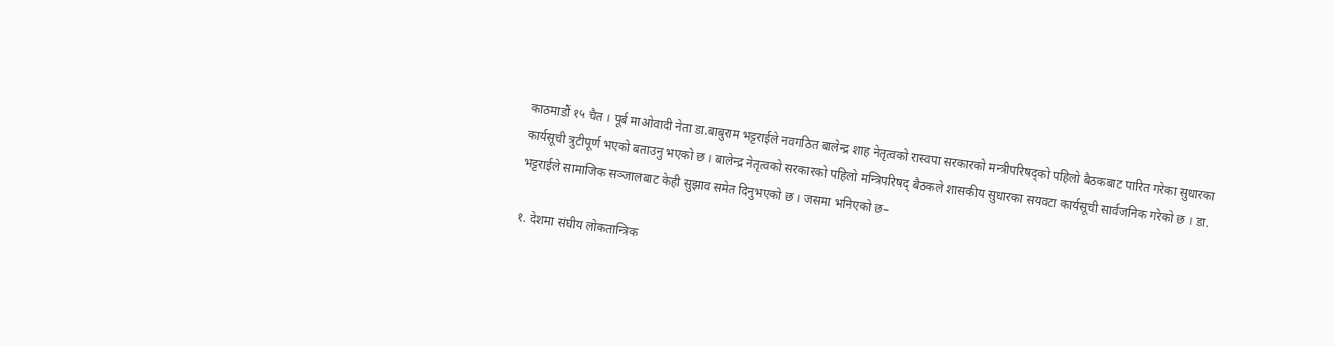काठमाडौं १५ चैत । पूर्ब माओवादी नेता डा.बाबुराम भट्टराईले नवगठित बालेन्द्र शाह नेतृत्वको रास्वपा सरकारको मन्त्रीपरिषद्को पहिलो बैठकबाट पारित गरेका सुधारका कार्यसूची त्रुटीपूर्ण भएको बताउनु भएको छ । बालेन्द्र नेतृत्वको सरकारको पहिलो मन्त्रिपरिषद् बैठकले शासकीय सुधारका सयवटा कार्यसूची सार्वजनिक गरेको छ । डा. भट्टराईले सामाजिक सञ्जालबाट केही सुझाव समेत दिनुभएको छ । जसमा भनिएको छ–

१. देशमा संघीय लोकतान्त्रिक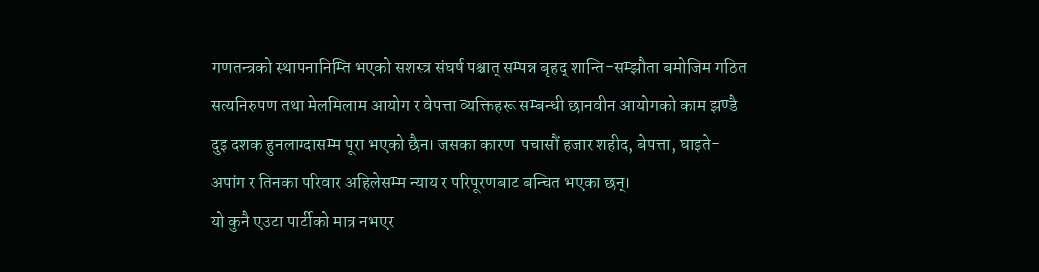गणतन्त्रको स्थापनानिम्ति भएको सशस्त्र संघर्ष पश्चात् सम्पन्न बृहद् शान्ति-सम्झौता बमोजिम गठित सत्यनिरुपण तथा मेलमिलाम आयोग र वेपत्ता व्यक्तिहरू सम्बन्धी छानवीन आयोगको काम झण्डै दुइ दशक हुनलाग्दासम्म पूरा भएको छैन। जसका कारण  पचासौं हजार शहीद, बेपत्ता, घाइते-अपांग र तिनका परिवार अहिलेसम्म न्याय र परिपूरणबाट बन्चित भएका छन्।
यो कुनै एउटा पार्टीको मात्र नभएर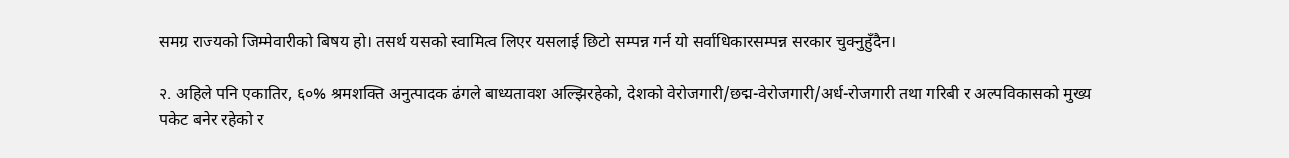समग्र राज्यको जिम्मेवारीको बिषय हो। तसर्थ यसको स्वामित्व लिएर यसलाई छिटो सम्पन्न गर्न यो सर्वाधिकारसम्पन्न सरकार चुक्नुहुँदैन।

२. अहिले पनि एकातिर, ६०% श्रमशक्ति अनुत्पादक ढंगले बाध्यतावश अल्झिरहेको, देशको वेरोजगारी/छद्म-वेरोजगारी/अर्ध-रोजगारी तथा गरिबी र अल्पविकासको मुख्य पकेट बनेर रहेको र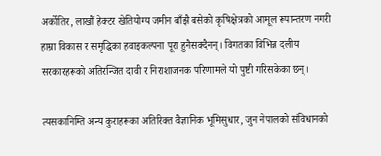अर्कोतिर, लाखौं हेक्टर खेतियोग्य जमीन बाँझै बसेको कृषिक्षेत्रको आमूल रूपान्तरण नगरी हाम्रा विकास र समृद्धिका हवाइकल्पना पूरा हुनैसक्दैनन्। विगतका विभिन्न दलीय सरकारहरूको अतिरन्जित दावी र निराशाजनक परिणामले यो पुष्टी गरिसकेका छन्।

त्यसकानिम्ति अन्य कुराहरूका अतिरिक्त वैज्ञानिक भूमिसुधार, जुन नेपालको संविधानको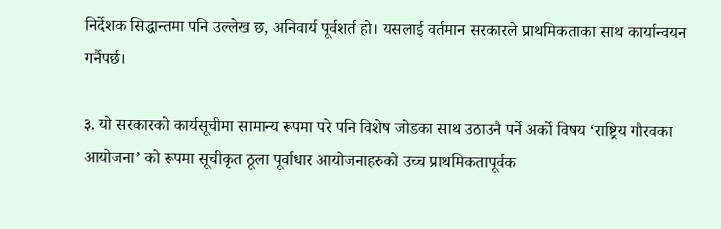निर्देशक सिद्धान्तमा पनि उल्लेख छ, अनिवार्य पूर्वशर्त हो। यसलाई वर्तमान सरकारले प्राथमिकताका साथ कार्यान्वयन गर्नैपर्छ।

३. यो सरकारको कार्यसूचीमा सामान्य रूपमा परे पनि विशेष जोडका साथ उठाउनै पर्ने अर्को विषय ‘राष्ट्रिय गौरवका आयोजना’ को रूपमा सूचीकृत ठूला पूर्वाधार आयोजनाहरुको उच्च प्राथमिकतापूर्वक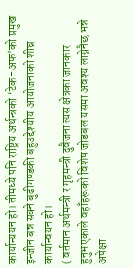कार्यान्ययन हो। तीमध्ये पनि राष्ट्रिय अर्थन्त्रको ‘टेक-अफ’को प्रमुख इन्जीन बन्न सक्ने बुढीगण्डकी बहुउद्देश्यीय आयोजनाको शीघ्र कार्यान्वयन हो।
( वर्तमान अर्थमन्त्री र गृहमन्त्री दुवैजना त्यस क्षेत्रका जानकार हुनुभएकाले वहाँहरूको विशेष जोडबल यसमा अवश्य लाग्नेनैछ भन्ने अपेक्षा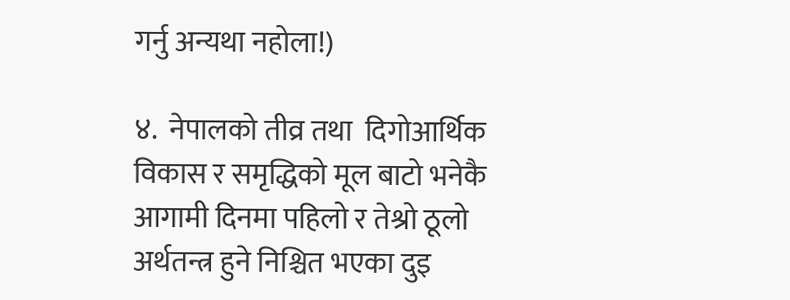गर्नु अन्यथा नहोला!)

४.  नेपालको तीव्र तथा  दिगोआर्थिक विकास र समृद्धिको मूल बाटो भनेकै आगामी दिनमा पहिलो र तेश्रो ठूलो अर्थतन्त्र हुने निश्चित भएका दुइ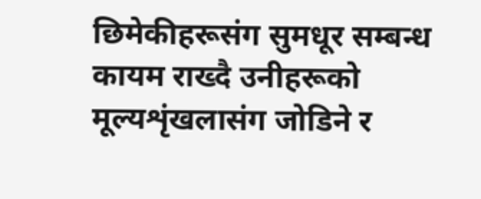छिमेकीहरूसंग सुमधूर सम्बन्ध कायम राख्दै उनीहरूको मूल्यशृंखलासंग जोडिने र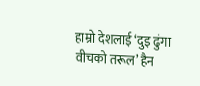हाम्रो देशलाई ‘दुइ ढुंगा वीचको तरूल’ हैन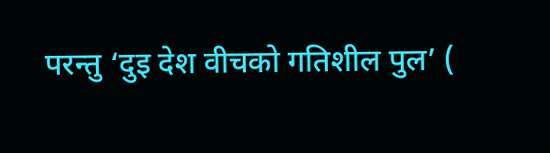परन्तु ‘दुइ देश वीचको गतिशील पुल’ (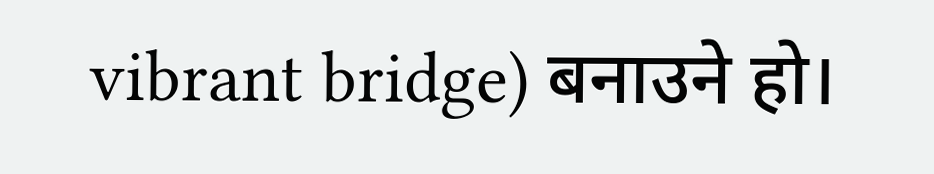vibrant bridge) बनाउने हो।